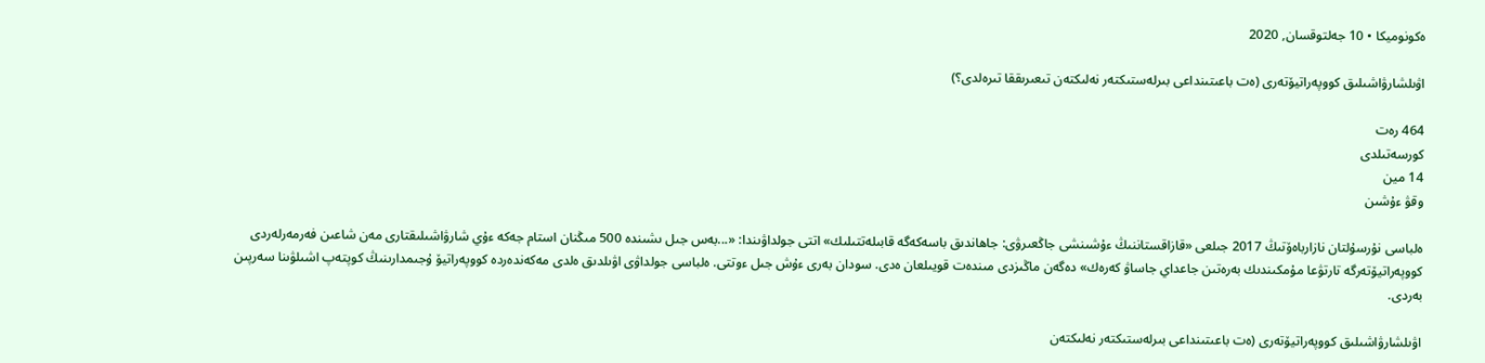ەكونوميكا • 10 جەلتوقسان, 2020

اۋىلشارۋاشىلىق كووپەراتيۆتەرى (ەت باعىتىنداعى بىرلەستىكتەر نەلىكتەن تىعىرىققا تىرەلدى؟)

464 رەت
كورسەتىلدى
14 مين
وقۋ ءۇشىن

ەلباسى نۇرسۇلتان نازارباەۆتىڭ 2017 جىلعى «قازاقستاننىڭ ءۇشىنشى جاڭعىرۋى: جاھاندىق باسەكەگە قابىلەتتىلىك» اتتى جولداۋىندا: «...بەس جىل ىشىندە 500 مىڭنان استام جەكە ءۇي شارۋاشىلىقتارى مەن شاعىن فەرمەرلەردى كووپەراتيۆتەرگە تارتۋعا مۇمكىندىك بەرەتىن جاعداي جاساۋ كەرەك» دەگەن ماڭىزدى مىندەت قويىلعان ەدى. سودان بەرى ءۇش جىل ءوتتى. ەلباسى جولداۋى اۋىلدىق ەلدى مەكەندەردە كووپەراتيۆ ۇجىمدارىنىڭ كوپتەپ اشىلۋىنا سەرپىن بەردى.

اۋىلشارۋاشىلىق كووپەراتيۆتەرى (ەت باعىتىنداعى بىرلەستىكتەر نەلىكتەن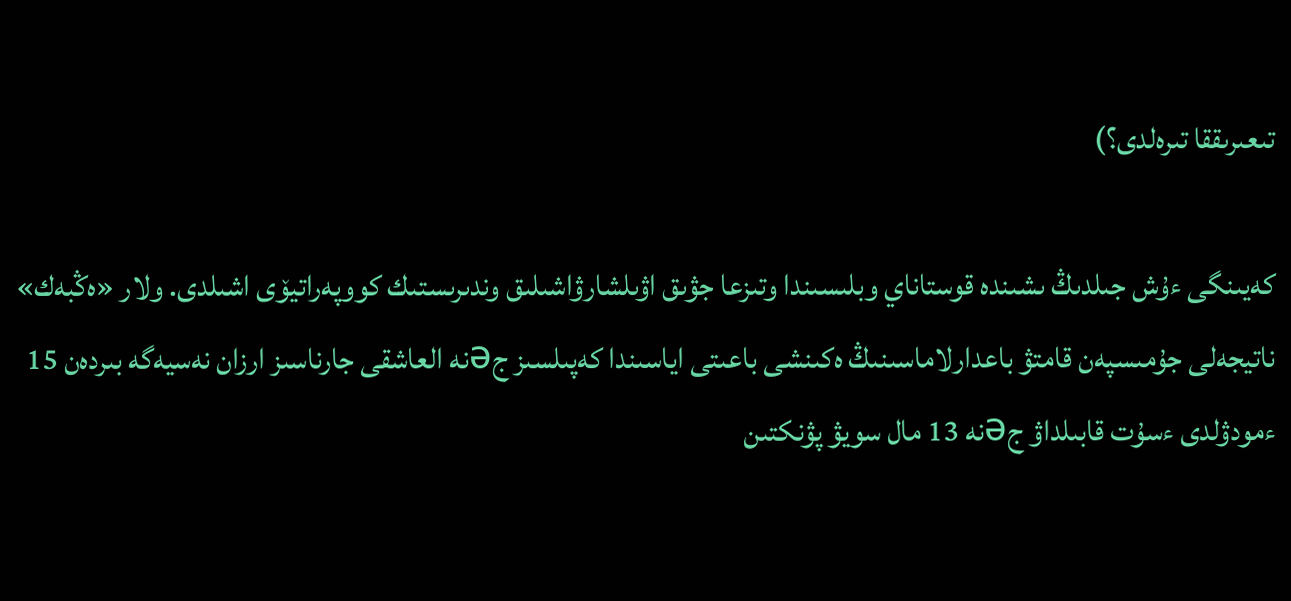تىعىرىققا تىرەلدى؟)

كەيىنگى ءۇش جىلدىڭ ىشىندە قوستاناي وبلىسىندا وتىزعا جۋىق اۋىلشارۋاشىلىق وندىرىستىك كووپەراتيۆى اشىلدى. ولار «ەڭبەك» ناتيجەلى جۇمىسپەن قامتۋ باعدارلاماسىنىڭ ەكىنشى باعىتى اياسىندا كەپىلسىز جəنە العاشقى جارناسىز ارزان نەسيەگە بىردەن 15 ءمودۋلدى ءسۇت قابىلداۋ جəنە 13 مال سويۋ پۋنكتىن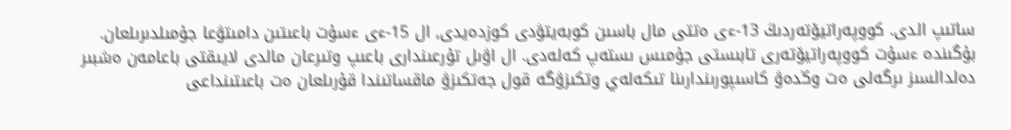ساتىپ الدى. كووپەراتيۆتەردىڭ 13-ءى ەتتى مال باسىن كوبەيتۋدى كوزدەيدى, ال 15-ءى ءسۇت باعىتىن دامىتۋعا جۇمىلدىرىلعان. بۇگىندە ءسۇت كووپەراتيۆتەرى تابىستى جۇمىس ىستەپ كەلەدى. ال اۋىل تۇرعىندارى باعىپ وتىرعان مالدى لايىقتى باعامەن ەشبىر دەلدالسىز ىرگەلى ەت وڭدەۋ كاسىپورىندارىنا تىكەلەي وتكىزۋگە قول جەتكىزۋ ماقساتىندا قۇرىلعان ەت باعىتىنداعى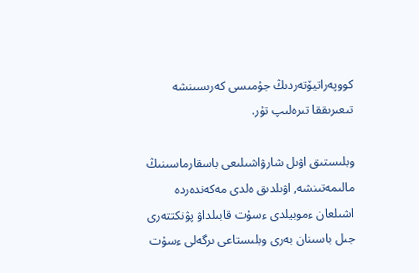كووپەراتيۆتەردىڭ جۇمىسى كەرىسىنشە تىعىرىققا تىرەلىپ تۇر.

وبلىستىق اۋىل شارۋاشىلىعى باسقارماسىنىڭ مالىمەتىنشە, اۋىلدىق ەلدى مەكەندەردە اشىلعان ءموبيلدى ءسۇت قابىلداۋ پۋنكتتەرى جىل باسىنان بەرى وبلىستاعى ىرگەلى ءسۇت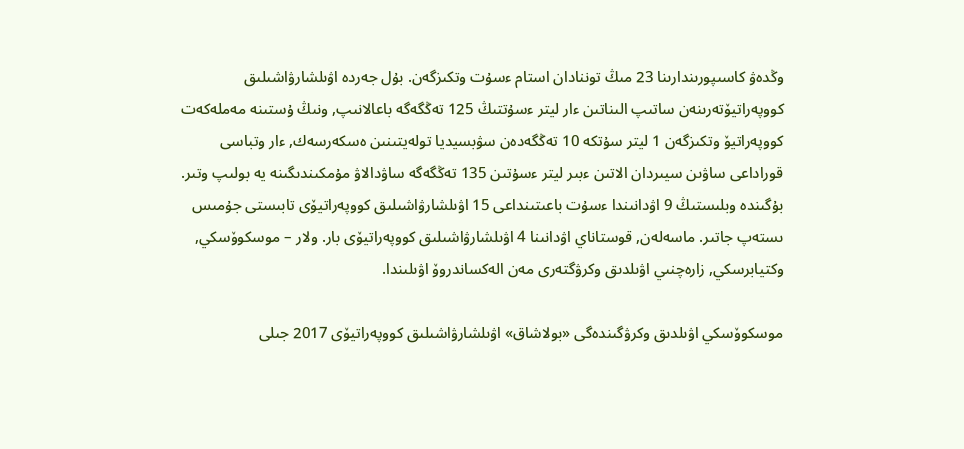وڭدەۋ كاسىپورىندارىنا 23 مىڭ توننادان استام ءسۇت وتكىزگەن. بۇل جەردە اۋىلشارۋاشىلىق كووپەراتيۆتەرىنەن ساتىپ الىناتىن ءار ليتر ءسۇتتىڭ 125 تەڭگەگە باعالانىپ, ونىڭ ۇستىنە مەملەكەت كووپەراتيۆ وتكىزگەن 1 ليتر سۇتكە 10 تەڭگەدەن سۋبسيديا تولەيتىنىن ەسكەرسەك, ءار وتباسى قوراداعى ساۋىن سيىردان الاتىن ءبىر ليتر ءسۇتىن 135 تەڭگەگە ساۋدالاۋ مۇمكىندىگىنە يە بولىپ وتىر. بۇگىندە وبلىستىڭ 9 اۋدانىندا ءسۇت باعىتىنداعى 15 اۋىلشارۋاشىلىق كووپەراتيۆى تابىستى جۇمىس ىستەپ جاتىر. ماسەلەن, قوستاناي اۋدانىنا 4 اۋىلشارۋاشىلىق كووپەراتيۆى بار. ولار – موسكوۆسكي, وكتيابرسكي, زارەچنىي اۋىلدىق وكرۋگتەرى مەن الەكساندروۆ اۋىلىندا.

موسكوۆسكي اۋىلدىق وكرۋگىندەگى «بولاشاق» اۋىلشارۋاشىلىق كووپەراتيۆى 2017 جىلى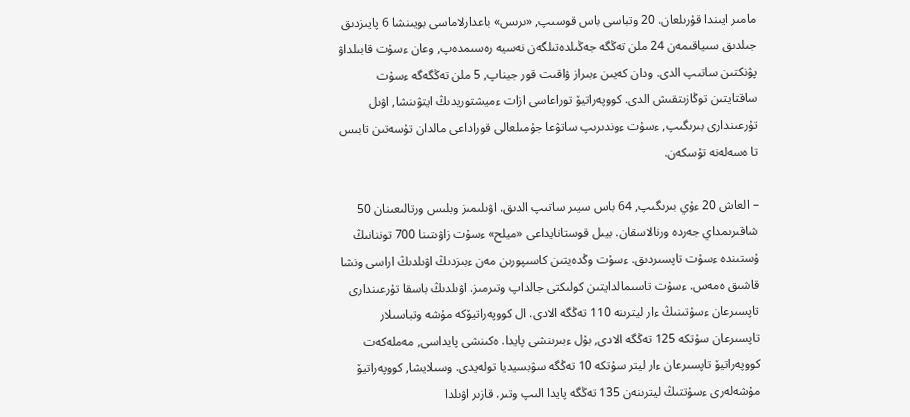مامىر ايىندا قۇرىلعان. 20 وتباسى باس قوسىپ, «ىرىس» باعدارلاماسى بويىنشا 6 پايىزدىق جىلدىق سىياقىمەن 24 ملن تەڭگە جەڭىلدەتىلگەن نەسيە رەسىمدەپ, وعان ءسۇت قابىلداۋ پۋنكتىن ساتىپ الدى. ودان كەيىن ءبىراز ۋاقىت قور جيناپ, 5 ملن تەڭگەگە ءسۇت ساقتايتىن توڭازىتقىش الدى. كووپەراتيۆ توراعاسى ازات ءميشتوريدىڭ ايتۋىنشا, اۋىل تۇرعىندارى بىرىگىپ, ءسۇت ءوندىرىپ ساتۋعا جۇمىلعالى قوراداعى مالدان تۇسەتىن تابىس تا ەسەلەنە تۇسكەن.

– العاش 20 ءۇي بىرىگىپ, 64 باس سيىر ساتىپ الدىق. اۋىلىمىز وبلىس ورتالىعىنان 50 شاقىرىمداي جەردە ورنالاسقان. بيىل قوستانايداعى «ميلح» ءسۇت زاۋىتىنا 700 توننانىڭ ۇستىندە ءسۇت تاپسىردىق. ءسۇت وڭدەيتىن كاسىپورىن مەن ءبىزدىڭ اۋىلدىڭ اراسى ونشا قاشىق ەمەس. ءسۇت تاسىمالدايتىن كولىكتى جالداپ وتىرمىز. اۋىلدىڭ باسقا تۇرعىندارى تاپسىرعان ءسۇتىنىڭ ءار ليترىنە 110 تەڭگە الادى. ال كووپەراتيۆكە مۇشە وتباسىلار تاپسىرعان سۇتكە 125 تەڭگە الادى, بۇل ءبىرىنشى پايدا. ەكىنشى پايداسى, مەملەكەت كووپەراتيۆ تاپسىرعان ءار ليتر سۇتكە 10 تەڭگە سۋبسيديا تولەيدى. وسىلايشا, كووپەراتيۆ مۇشەلەرى ءسۇتتىڭ ليترىنەن 135 تەڭگە پايدا الىپ وتىر. قازىر اۋىلدا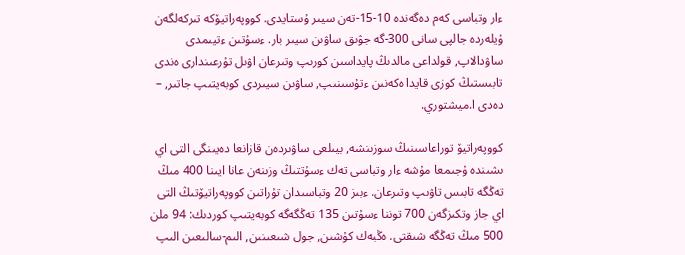ءار وتباسى كەم دەگەندە 10-15-تەن سيىر ۇستايدى. كووپەراتيۆكە تىركەلگەن ۇيلەردە جالپى سانى 300-گە جۋىق ساۋىن سيىر بار. ءسۇتىن ءتيىمدى ساۋدالاپ, قولداعى مالدىڭ پايداسىن كورىپ وتىرعان اۋىل تۇرعىندارى ەندى تابىستىڭ كوزى قايدا ەكەنىن ءتۇسىنىپ, ساۋىن سيىردى كوبەيتىپ جاتىر, – دەدى ا.ميشتوري.

كووپەراتيۆ توراعاسىنىڭ سوزىنشە, بيىلعى ساۋىردەن قازانعا دەيىنگى التى اي ىشىندە ۇجىمعا مۇشە ءار وتباسى تەك ءسۇتتىڭ وزىنەن عانا ايىنا 400 مىڭ تەڭگە تابىس تاۋىپ وتىرعان. ءبىز 20 وتباسىدان تۇراتىن كووپەراتيۆتىڭ التى اي جاز وتكىزگەن 700 توننا ءسۇتىن 135 تەڭگەگە كوبەيتىپ كوردىك: 94 ملن 500 مىڭ تەڭگە شىقتى. ەڭبەك كۇشىن, جول شىعىنىن, الىم-سالىعىن الىپ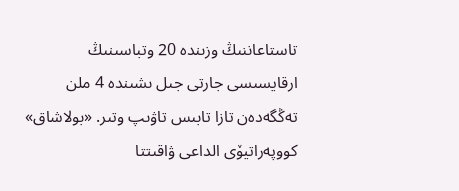تاستاعاننىڭ وزىندە 20 وتباسىنىڭ ارقايسىسى جارتى جىل ىشىندە 4 ملن تەڭگەدەن تازا تابىس تاۋىپ وتىر. «بولاشاق» كووپەراتيۆى الداعى ۋاقىتتا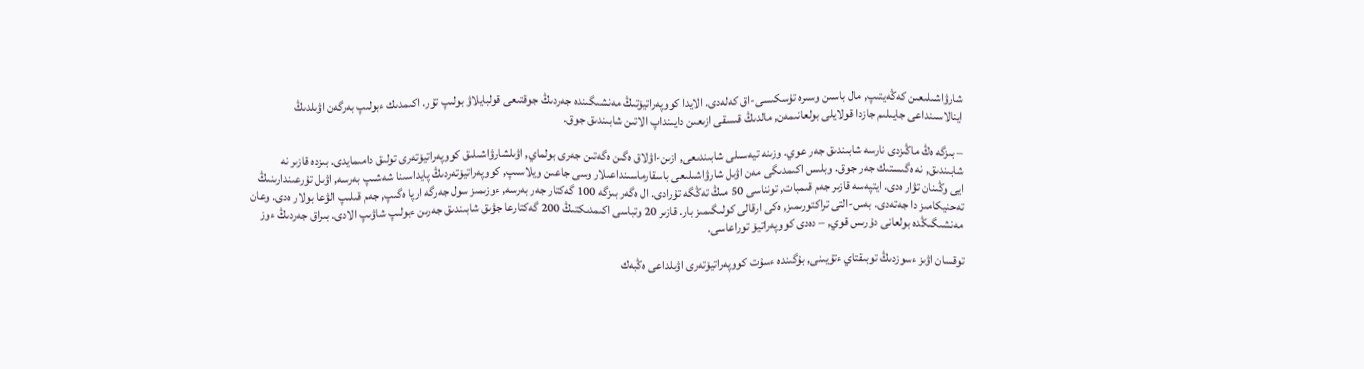شارۋاشىلىعىن كەڭەيتىپ, مال باسىن وسىرە تۇسكىسى-اق كەلەدى. الايدا كووپەراتيۆتىڭ مەنشىگىندە جەردىڭ جوقتىعى قولبايلاۋ بولىپ تۇر. اكىمدىك ءبولىپ بەرگەن اۋىلدىڭ اينالاسىنداعى جايىلىم جازدا قولايلى بولعانىمەن, مالدىڭ قىسقى ازىعىن دايىنداپ الاتىن شابىندىق جوق.

– بىزگە ەڭ ماڭىزدى نارسە شابىندىق جەر عوي. وزىنە تيەسىلى شابىندىعى, ازىن-اۋلاق ەگىن ەگەتىن جەرى بولماي, اۋىلشارۋاشىلىق كووپەراتيۆتەرى تولىق دامىمايدى. بىزدە قازىر نە شابىندىق, نە ەگىستىك جەر جوق. وبلىس اكىمدىگى مەن اۋىل شارۋاشىلىعى باسقارماسىنداعىلار وسى جاعىن ويلاسىپ, كووپەراتيۆتەردىڭ پايداسىنا شەشىپ بەرسە, اۋىل تۇرعىندارىنىڭ ايى وڭىنان تۋار ەدى. ايتپەسە قازىر جەم قىمبات, تونناسى 50 مىڭ تەڭگە تۇرادى. ال ەگەر بىزگە 100 گەكتار جەر بەرسە, ءوزىمىز سول جەرگە ارپا ەگىپ, جەم قىلىپ الۋعا بولار ەدى. وعان تەحنيكامىز دا جەتەدى. بەس-التى تراكتورىمىز, ەكى ارقالى كولىگىمىز بار. قازىر 20 وتباسى اكىمدىكتىڭ 200 گەكتارعا جۋىق شابىندىق جەرىن ءبولىپ شاۋىپ الادى. بىراق جەردىڭ ءوز مەنشىگىڭدە بولعانى دۇرىس قوي, – دەدى كووپەراتيۆ توراعاسى.

توقسان اۋىز ءسوزدىڭ توبىقتاي ءتۇيىنى, بۇگىندە ءسۇت كووپەراتيۆتەرى اۋىلداعى ەڭبەك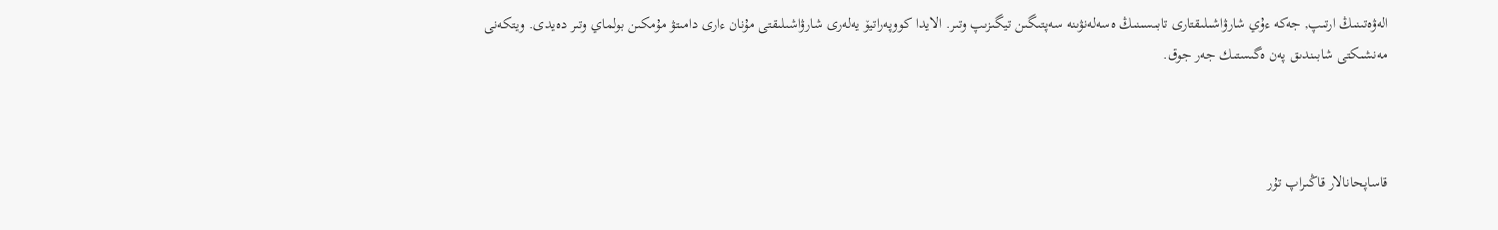الەۋەتىنىڭ ارتىپ, جەكە ءۇي شارۋاشىلىقتارى تابىسىنىڭ ەسەلەنۋىنە سەپتىگىن تيگىزىپ وتىر. الايدا كووپەراتيۆ يەلەرى شارۋاشىلىقتى مۇنان ءارى دامىتۋ مۇمكىن بولماي وتىر دەيدى. ويتكەنى مەنشىكتى شابىندىق پەن ەگىستىك جەر جوق.



قاساپحانالار قاڭىراپ تۇر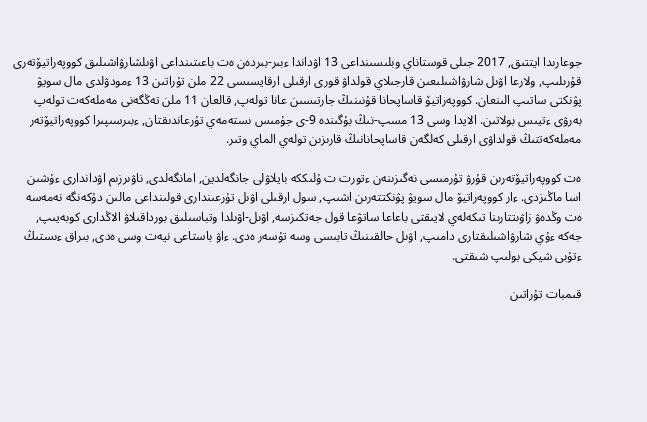جوعارىدا ايتتىق, 2017 جىلى قوستاناي وبلىسىنداعى 13 اۋداندا ءبىر-بىردەن ەت باعىتىنداعى اۋىلشارۋاشىلىق كووپەراتيۆتەرى قۇرىلىپ, ولارعا اۋىل شارۋاشىلىعىن قارجىلاي قولداۋ قورى ارقىلى ارقايسىسى 22 ملن تۇراتىن 13 ءمودۋلدى مال سويۋ پۋنكتى ساتىپ الىنعان. كووپەراتيۆ قاساپحانا قۇنىنىڭ جارتىسىن عانا تولەپ, قالعان 11 ملن تەڭگەنى مەملەكەت تولەپ بەرۋى ءتيىس بولاتىن. الايدا وسى 13 مسپ-نىڭ بۇگىندە 9-ى جۇمىس ىستەمەي تۇرعاندىقتان, ءبىرسىپىرا كووپەراتيۆتەر مەملەكەتتىڭ قولداۋى ارقىلى كەلگەن قاساپحانانىڭ قارىزىن تولەي الماي وتىر.

ەت كووپەراتيۆتەرىن قۇرۋ تۇرمىسى نەگىزىنەن ءتورت ت ۇلىككە بايلاۋلى جانگەلدين, امانگەلدى, ناۋىرزىم اۋداندارى ءۇشىن اسا ماڭىزدى. ءار كووپەراتيۆ مال سويۋ پۋنكتتەرىن اشىپ, سول ارقىلى اۋىل تۇرعىندارى قولىنداعى مالىن دۇكەنگە نەمەسە ەت وڭدەۋ زاۋىتتارىنا تىكەلەي لايىقتى باعاعا ساتۋعا قول جەتكىزسە, اۋىل-اۋىلدا وتباسىلىق بورداقىلاۋ الاڭدارى كوبەيىپ, جەكە ءۇي شارۋاشىلىقتارى دامىپ, اۋىل حالقىنىڭ تابىسى وسە تۇسەر ەدى. ءاۋ باستاعى نيەت وسى ەدى, بىراق ءىستىڭ ءتۇبى شيكى بولىپ شىقتى.

قىمبات تۇراتىن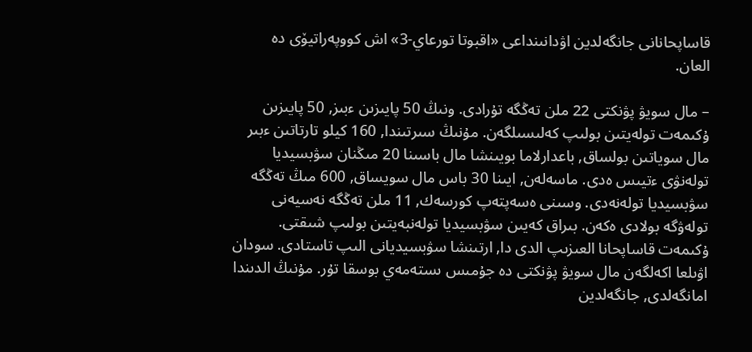قاساپحانانى جانگەلدين اۋدانىنداعى «اقبوتا تورعاي-3» اش كووپەراتيۆى دە العان.

– مال سويۋ پۋنكتى 22 ملن تەڭگە تۇرادى. ونىڭ 50 پايىزىن ءبىز, 50 پايىزىن ۇكىمەت تولەيتىن بولىپ كەلىسىلگەن. مۇنىڭ سىرتىندا, 160 كيلو تارتاتىن ءبىر مال سوياتىن بولساق, باعدارلاما بويىنشا مال باسىنا 20 مىڭنان سۋبسيديا تولەنۋى ءتيىس ەدى. ماسەلەن, ايىنا 30 باس مال سويساق, 600 مىڭ تەڭگە سۋبسيديا تولەنەدى. وسىنى ەسەپتەپ كورسەك, 11 ملن تەڭگە نەسيەنى تولەۋگە بولادى ەكەن. بىراق كەيىن سۋبسيديا تولەنبەيتىن بولىپ شىقتى. ۇكىمەت قاساپحانا العىزىپ الدى دا, ارتىنشا سۋبسيديانى الىپ تاستادى. سودان اۋىلعا اكەلگەن مال سويۋ پۋنكتى دە جۇمىس ىستەمەي بوسقا تۇر. مۇنىڭ الدىندا امانگەلدى, جانگەلدين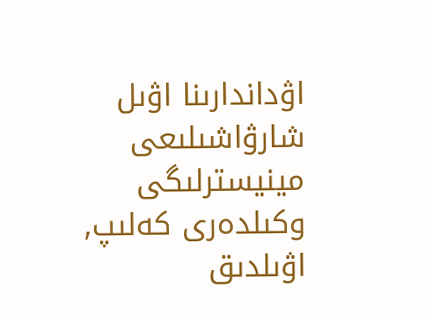اۋداندارىنا اۋىل شارۋاشىلىعى مينيسترلىگى وكىلدەرى كەلىپ, اۋىلدىق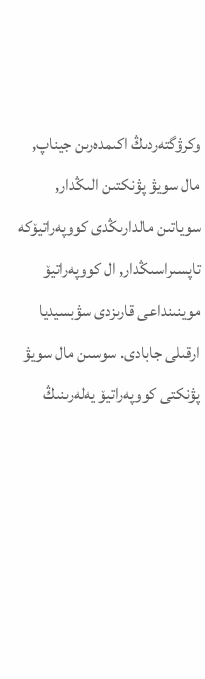وكرۋگتەردىڭ اكىمدەرىن جيناپ, مال سويۋ پۋنكتىن الىڭدار, سوياتىن مالدارىڭدى كووپەراتيۆكە تاپسىراسىڭدار, ال كووپەراتيۆ موينىنداعى قارىزدى سۋبسيديا ارقىلى جابادى. سوسىن مال سويۋ پۋنكتى كووپەراتيۆ يەلەرىنىڭ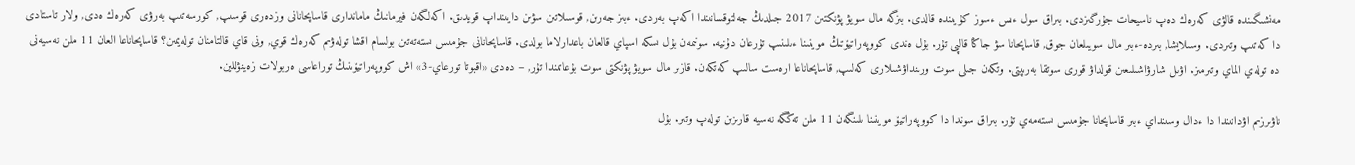مەنشىگىندە قالۋى كەرەك دەپ ناسيحات جۇرگىزدى. بىراق سول ءىس ءسوز كۇيىندە قالدى. بىزگە مال سويۋ پۋنكتىن 2017 جىلدىڭ جەلتوقسانىندا اكەپ بەردى. ءبىز جەرىن, قوسىلاتىن سۋىن دايىنداپ قويدىق. اكەلگەن فيرمانىڭ ماماندارى قاساپحانانى وزدەرى قوسىپ, كورسەتىپ بەرۋى كەرەك ەدى, ولار تاستادى دا كەتىپ وتىردى. وسىلايشا, بىردە-ءبىر مال سويىلعان جوق, قاساپحانا سۋ جاڭا قالپى تۇر. بۇل ەندى كووپەراتيۆتىڭ موينىنا ءىلىنىپ تۇرعان دۇنيە. سونىمەن بۇل ىسكە اسپاي قالعان باعدارلاما بولدى. قاساپحانانى جۇمىس ىستەتەتىن بولسام اقشا تولەۋىم كەرەك قوي, ونى قاي قالتامنان تولەيمىن؟ قاساپحاناعا العان 11 ملن نەسيەنى دە تولەي الماي وتىرمىز. اۋىل شارۋاشىلىعىن قولداۋ قورى سوتقا بەرىپتى. وتكەن جىلى سوت ورىنداۋشىلارى كەلىپ, قاساپحاناعا ارەست سالىپ كەتكەن. قازىر مال سويۋ پۋنكتى سوت بۇعاتىندا تۇر, – دەدى «اقبوتا تورعاي-3» اش كووپەراتيۆىنىڭ توراعاسى ەربولات زەينۋللين.

ناۋىرزىم اۋدانىندا دا ءدال وسىنداي ءبىر قاساپحانا جۇمىس ىستەمەي تۇر. بىراق سوندا دا كووپەراتيۆ موينىنا ىلىنگەن 11 ملن تەڭگە نەسيە قارىزىن تولەپ وتىر. بۇل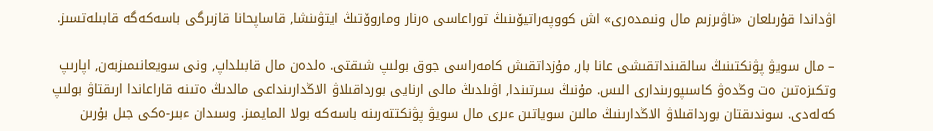اۋداندا قۇرىلعان «ناۋىرزىم مال ونىمدەرى» اش كووپەراتيۆىنىڭ توراعاسى ەرنار وماروۆتىڭ ايتۋىنشا, قاساپحانا قازىرگى باسەكەگە قابىلەتسىز.

– مال سويۋ پۋنكتىنىڭ سالقىنداتقىشى عانا بار, مۇزداتقىش كامەراسى جوق بولىپ شىقتى. ەلدەن مال قابىلداپ, ونى سويعانىمىزبەن, اپارىپ وتكىزەتىن ەت وڭدەۋ كاسىپورىندارى الىس. مۇنىڭ سىرتىندا, اۋىلدىڭ مالى ارنايى بورداقىلاۋ الاڭدارىنداعى مالدىڭ ەتىنە قاراعاندا ارىقتاۋ بولىپ كەلەدى. سوندىقتان بورداقىلاۋ الاڭدارىنىڭ مالىن سوياتىن ءىرى مال سويۋ پۋنكتتەرىنە باسەكە بولا المايمىز. وسىدان ءبىر-ەكى جىل بۇرىن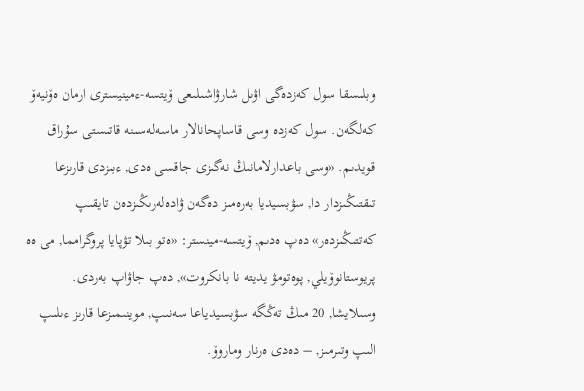وبلىسقا سول كەزدەگى اۋىل شارۋاشىلىعى ۆيتسە-ءمينيسترى ارمان ەۆنيەۆ كەلگەن. سول كەزدە وسى قاساپحانالار ماسەلەسىنە قاتىستى سۇراق قويدىم. «وسى باعدارلامانىڭ نەگىزى جاقسى ەدى, ءبىزدى قارىزعا تىقتىڭىزدار دا, سۋبسيديا بەرەمىز دەگەن ۋادەلەرىڭىزدەن تايقىپ كەتتىڭىزدەر» دەپ ەدىم, ۆيتسە-مينستر: «ەتو بىلا تۋپايا پروگرامما, مى ەە پريوستانوۆيلي, پوەتومۋ يديتە نا بانكروت», دەپ جاۋاپ بەردى. وسىلايشا, 20 مىڭ تەڭگە سۋبسيدياعا سەنىپ, موينىمىزعا قارىز ءىلىپ الىپ وتىرمىز, – دەدى ەرنار وماروۆ.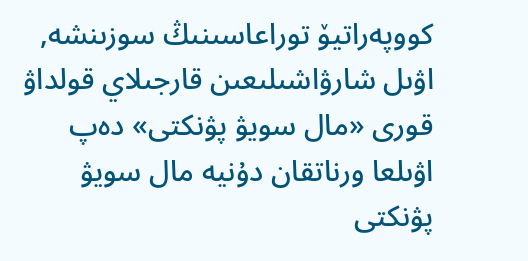كووپەراتيۆ توراعاسىنىڭ سوزىنشە, اۋىل شارۋاشىلىعىن قارجىلاي قولداۋ قورى «مال سويۋ پۋنكتى» دەپ اۋىلعا ورناتقان دۇنيە مال سويۋ پۋنكتى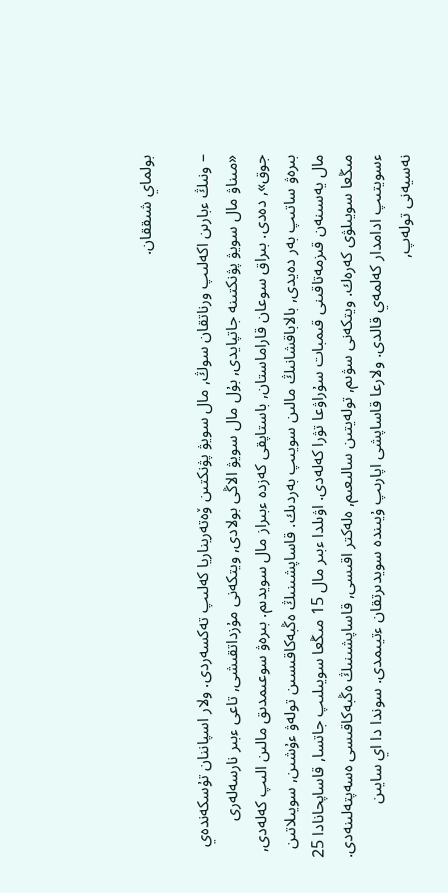بولماي شىققان.

– ونىڭ ءبارىن اكەلىپ ورناتقان سوڭ, مال سويۋ پۋنكتىن ۆەتەريناريا كەلىپ تەكسەردى. ولار اسپاننان تۇسكەندەي «مىناۋ مال سويۋ پۋنكتىنە جاتپايدى, بۇل مال سويۋ الاڭى بولادى, ويتكەنى مۇزداتقىشى, تاعى ءبىر نارسەلەرى جوق», دەدى. بىراق سوعان قاراماستان, باستاپقى كەزدە ءبىراز مال سويدىم. بىرەۋ سوعىمدىق مالىن الىپ كەلەدى, بىرەۋ ساتىپ بەر دەيدى, بالاباقشانىڭ مالىن سويىپ بەردىك. قاساپشىنىڭ ەڭبەكاقىسىن تولەۋ ءۇشىن, سويىلاتىن مال يەسىنەن قىزمەتاقىنى قىمبات سۇراۋعا تۋرا كەلەدى. اۋىلدا ءبىر مال 15 مىڭعا سويىلىپ جاتسا, قاساپحانادا 25 مىڭعا سويىلۋى كەرەك. ويتكەنى سۋىم, تولەيتىن سالىعىم, ەلەكتر اقىسى, قاساپشىنىڭ ەڭبەكاقىسى ەسەپتەلىنەدى. ءسويتىپ ادامدار كەلمەي قالدى. ولارعا قاساپشى اپارىپ ۇيىندە سويدىرتقان ءتيىمدى. سوندا دا اي سايىن نەسيەنى تولەپ,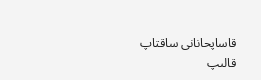قاساپحانانى ساقتاپ قالىپ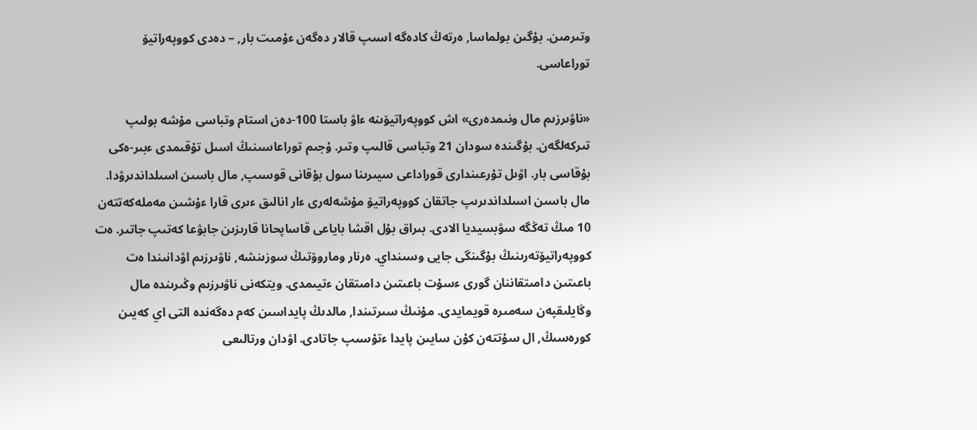وتىرمىن. بۇگىن بولماسا, ەرتەڭ كادەگە اسىپ قالار دەگەن ءۇمىت بار, – دەدى كووپەراتيۆ توراعاسى.

«ناۋىرزىم مال ونىمدەرى» اش كووپەراتيۆىنە ءاۋ باستا 100-دەن استام وتباسى مۇشە بولىپ تىركەلگەن. بۇگىندە سودان 21 وتباسى قالىپ وتىر. ۇجىم توراعاسىنىڭ اسىل تۇقىمدى ءبىر-ەكى بۇقاسى بار. اۋىل تۇرعىندارى قوراداعى سيىرىنا سول بۇقانى قوسىپ, مال باسىن اسىلداندىرۋدا. مال باسىن اسىلداندىرىپ جاتقان كووپەراتيۆ مۇشەلەرى ءار انالىق ءىرى قارا ءۇشىن مەملەكەتتەن 10 مىڭ تەڭگە سۋبسيديا الادى. بىراق بۇل اقشا باياعى قاساپحانا قارىزىن جابۋعا كەتىپ جاتىر. ەت كووپەراتيۆتەرىنىڭ بۇگىنگى جايى وسىنداي. ەرنار وماروۆتىڭ سوزىنشە, ناۋىرزىم اۋدانىندا ەت باعىتىن دامىتقاننان گورى ءسۇت باعىتىن دامىتقان ءتيىمدى. ويتكەنى ناۋىرزىم وڭىرىندە مال وڭايلىقپەن سەمىرە قويمايدى. مۇنىڭ سىرتىندا, مالدىڭ پايداسىن كەم دەگەندە التى اي كەيىن كورەسىڭ, ال سۇتتەن كۇن سايىن پايدا ءتۇسىپ جاتادى. اۋدان ورتالىعى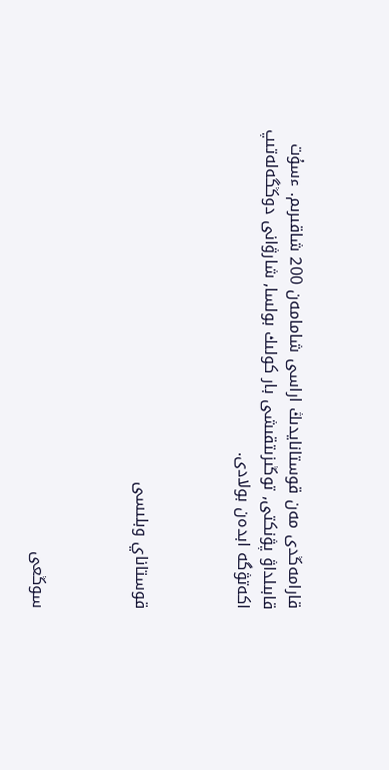قارامەڭدى مەن قوستانايدىڭ اراسى شامامەن 200 شاقىرىم. ءسۇت قابىلداۋ پۋنكتى, توڭىزىتقىشى بار كولىك بولسا, شارۋانى دوڭگەلەتىپ اكەتۋگە ابدەن بولادى.



قوستاناي وبلىسى



سوڭعى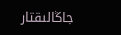جاڭالىقتار